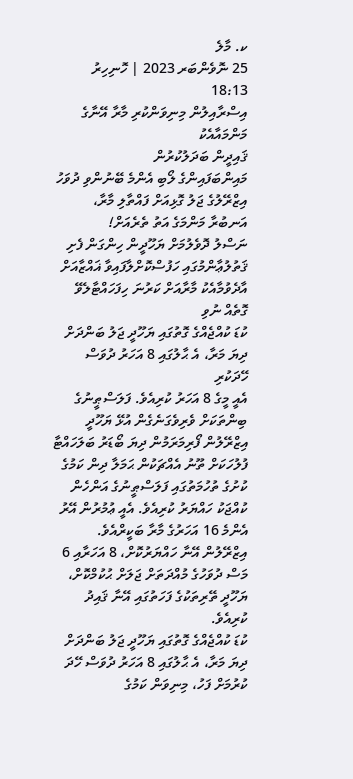ކ. މާލެ
25 ނޮވެންބަރ 2023 | ހޮނިހިރު 18:13
އިސްރާއިލުން މިނިވަންކުރި މާރާ އޭނާގެ މަންމައާއެކު
ޤައިދީން ބަދަލުކުރުން
މައިންބަފައިންގެ ލޯބި އެންމެ ބޭނުންވި ދުވަހު އިޒްރޭލުގެ ޖަލު ގޮޅިއަށް ފައްތާލި މާރާ، އަނބުރާ މަންމަގެ އަތު ތެރެއަށް!
ނަސްލު ދޮވެލުމަށް ޔަހޫދީން ހިންގަން ފެށި ޤަތުލުޢާންމުގައި ހަފުސްކޮށްލާފައިވާ ޣައްޒާއަށް އާދެވުމާއެކު މާރާއަށް ކަރުނަ ހިފަހައްޓާލެވޭ ގޮތެއް ނުވި
ކުޑަ ކުއްޖެއްގެ ގޮތުގައި ޔަހޫދީ ޖަލު ބަންދަށް ދިޔަ މަރާ، އެ ޙާލުގައި 8 އަހަރު ދުވަސް ހޭދަކުރި
އެއީ މީގެ 8 އަހަރު ކުރިއެވެ. ފަލަސްޠީނުގެ ބިންތަކަށް ވެރިވެގަނެގެން އުޅޭ ޔަހޫދީ އިޒްރޭލުން ފޯރިމަރަމުން ދިޔަ ބޯޑަރު ބަލަހައްޓާ ފުލުހަކަށް ތޫނު އެއްޗަކުން ޙަމަލާ ދިން ކަމުގެ ކުށުގެ ތުހުމަތުގައި ފަލަސްޠީނުގެ އަންހެން ކުއްޖަކު ހައްޔަރު ކުރިއެވެ. އެއީ ޢުމުރުން އޭރު އެންމެ 16 އަހަރުގެ މާރާ ބަކީރްއެވެ. އިޒްރޭލުން އޭނާ ހައްޔަރުކޮށް، 8 އަހަރާއި 6 މަސް ދުވަހުގެ މުއްދަތަށް ޖަލަށް ޙުކުމްކޮށް، ޔަހޫދީ ތޭރިތަކުގެ ފަހަތުގައި އޭނާ ޤައިދު ކުރިއެވެ.
ކުޑަ ކުއްޖެއްގެ ގޮތުގައި ޔަހޫދީ ޖަލު ބަންދަށް ދިޔަ މަރާ، އެ ޙާލުގައި 8 އަހަރު ދުވަސް ހޭދަ ކުރުމަށް ފަހު، މިނިވަން ކަމުގެ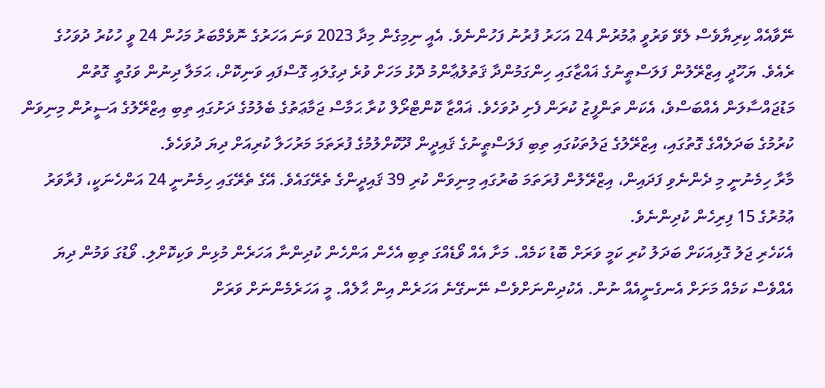ނޭވާއެއް ކިރިޔާވެސް ލެވޭ ވަރުވީ ޢުމުރުން 24 އަހަރު ފުރުނު ފަހުންނެވެ. އެއީ ނިމިގެން މިދާ 2023 ވަނަ އަހަރުގެ ނޮވެމްބަރު މަހުން 24 ވީ ހުކުރު ދުވަހުގެ ރެއެވެ. ޔަހޫދީ އިޒްރޭލުން ފަލަސްޠީނުގެ ޣައްޒާގައި ހިންގަމުންދާ ޤަތުލުޢާންމު ދޮޅު މަހަށް ވުރެ ދިގުލައި ގޮސްފައި ވަނިކޮށް، ޙަމަލާ ދިނުން ވަގުތީ ގޮތުން މަޑުޖައްސާލަން އެއްބަސްވެ، އެކަން ތަންފީޒު ކުރަން ފެށި ދުވަހެވެ. ޣައްޒާ ކޮންޓްރޯލް ކުރާ ޙަމާސް ޖަމާޢަތުގެ ބެލުމުގެ ދަށުގައި ތިބި އިޒްރޭލުގެ އަސީރުން މިނިވަން ކުރުމުގެ ބަދަލެއްގެ ގޮތުގައި، އިޒްރޭލުގެ ޖަލުތަކުގައި ތިބި ފަލަސްޠީނުގެ ޤައިދީން ދޫކޮށްލުމުގެ ފުރަތަމަ މަރުހަލާ ކުރިއަށް ދިޔަ ދުވަހެވެ.
މާރާ ހިމެނުނީ މި ދެންނެވި ފަދައިން، އިޒްރޭލުން ފުރަތަމަ ބުރުގައި މިނިވަން ކުރި 39 ޤައިދީންގެ ތެރޭގައެވެ. އޭގެ ތެރޭގައި ހިމެނުނީ 24 އަންހެނަކީ، ފުރާވަރު ޢުމުރުގެ 15 ފިރިހެން ކުދިންނެވެ.
އެކަހެރި ޖަލު ގޮޅިއަކަށް ބަދަލު ކުރި ކަމީ ވަރަށް ބޮޑު ކަމެއް. މަށާ އެއް ވޯޑެއްގަ ތިބި އެހެން އަންހެން ކުދިންނާ އަހަރެން މުޅިން ވަކިކޮށްލި. ވޯޑުގަ ވަމުން ދިޔަ އެއްވެސް ކަމެއް މަށަށް އެނގެނީއެއް ނުން. އެކުދިންނަށްވެސް ނޭނގޭނެ އަހަރެން އިން ޙާލެއް. މީ އަހަރެމެންނަށް ވަރަށް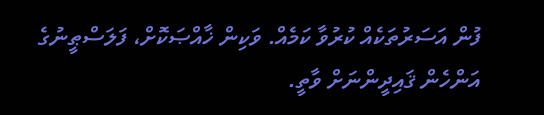ފުން އަސަރުތަކެއް ކުރުވާ ކަމެއް. ވަކިން ޚާއްޞަކޮށް، ފަލަސްޠީނުގެ އަންހެން ޤައިދީންނަށް ވާތީ.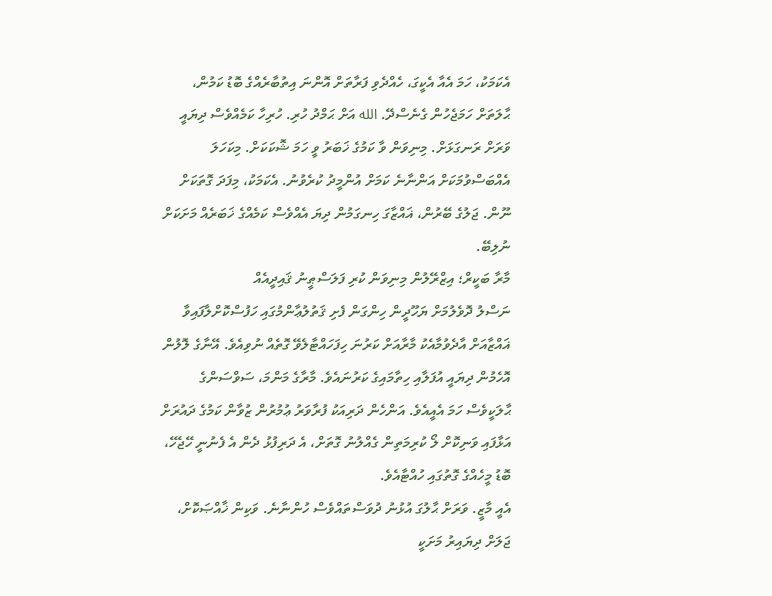އެކަމަކު، ހަމަ އެއާ އެކީގަ، ހެއްދެވި ފަރާތަށް އޮންނަ އިތުބާރެއްގެ ބޮޑު ކަމުން، ޙާލަތަށް ހަމަޖެހުން ގެނެސްދޭ. الله އަށް ޙަމްދު ހުރި. ހުރިހާ ކަމެއްވެސް ދިޔައީ ވަރަށް ރަނގަޅަށް. މިނިވަން ވާ ކަމުގެ ޚަބަރު ވީ ހަމަ ޝޮކަކަށް. މިކަހަލަ އެއްބަސްވުމަކަށް އަންނާނެ ކަމަށް އުންމީދު ކުރެވުނު. އެކަމަކު، މިފަދަ ގޮތަކަށް ނޫން. ޖަލުގެ ބޭރުން، ޣައްޒާގަ ހިނގަމުން ދިޔަ އެއްވެސް ކަމެއްގެ ޚަބަރެއް މަށަކަށް ނުލިބޭ.
މާރާ ބަކީރް؛ އިޒްރޭލުން މިނިވަން ކުރި ފަލަސްޠީނު ޤައިދީއެއް
ނަސްލު ދޮވެލުމަށް ޔަހޫދީން ހިންގަން ފެށި ޤަތުލުޢާންމުގައި ހަފުސްކޮށްލާފައިވާ ޣައްޒާއަށް އާދެވުމާއެކު މާރާއަށް ކަރުނަ ހިފަހައްޓާލެވޭ ގޮތެއް ނުވިއެވެ. އޭނާގެ ލޮލުން އޮހެމުން ދިޔައީ އުފަލާއި ހިތާމައިގެ ކަރުނައެވެ. މާރާގެ މަންމަ، ސަވްސަންގެ ޙާލަކީވެސް ހަމަ އެއީއެވެ. އަންހެން ދަރިއަކު ފުރާވަރު ޢުމުރުން ޒުވާން ކަމުގެ ދައުރަށް އަޅާފައި ވަނިކޮށް ލޯ ކުރިމަތިން ގެއްލުނު ގޮތަށް، އެ ދަރިފުޅު ދެން އެ ފެނުނީ ހޭޖެހޭ، ބޮޑު މީހެއްގެ ގޮތުގައި ހުއްޓާއެވެ.
އެއީ މާޒީ. ވަރަށް ޙާލުގަ އުޅުނު ދުވަސްތައްވެސް ހުންނާނެ. ވަކިން ޚާއްޞަކޮށް، ޖަލަށް ދިޔައިރު މަށަކީ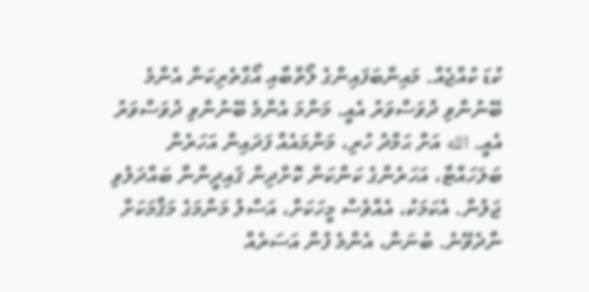ކުޑަ ކުއްޖެއް. މައިންބަފައިންގެ ލޯތްބާއި އޯގާތެރިކަން އެންމެ ބޭނުންވި ދުވަސްވަރު އެއީ. މަންމަ އެންމެ ބޭނުންވި ދުވަސްވަރު އެއީ. الله އަށް ޙަމްދު ހުރި، މަންމައެއް ފަދައިން އަހަރެން ބަލަހައްޓާ، އަހަރެންގެ ކަންކަން ކޮށްދިން ޤައިދީންނާ ބައްދަލުވި ޖަލުން. އެކަމަކު، އެއްވެސް މީހަކަށް، އަސްލު މަންމަގެ މަޤާމަކަށް ނާދެވޭނެ. ބުނަން، އެންމެ ފުން އަސަރެއް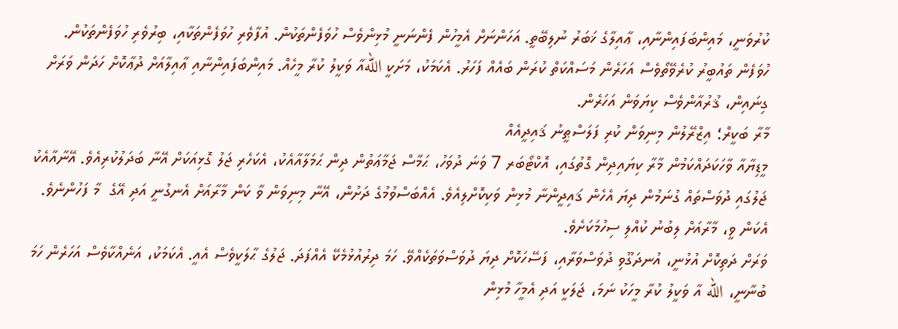ކުރުވަނީ، މައިންބަފައިންނާއި، ޢާއިލާގެ ޚަބަރު ނުލިބޭތީ. އަހަންނަށް އެމީހުން ފެންނަނީ މުޅިންވެސް ހުވަފެންތަކުން. އުފާވެރި ހުވަފެންތަކާއި، ބިރުވެރި ހުވަފެންތަކުން. ހުވަފެން ތައުބީރު ކުރެވޭތޯވެސް އަހަރެން މަސައްކަތް ކުރަން ބައެއް ފަހަރު. އެކަމަކު، މަށަކީ اللهއާ ވަކީލު ކުރާ މީހެއް. މައިންބަފައިންނާއި ޢާއިލާއަށް ދުޢާކޮށް ހަދަން ވަރަށް ގިނައިން، ޤުރުއާންވެސް ކިޔަވަން އަހަރެން.
މާރާ ބަކީރް؛ އިޒްރޭލުން މިނިވަން ކުރި ފަލަސްޠީނު ޤައިދީއެއް
މީޑިޔާއާ ވާހަކަދައްކަމުން މާރާ ކިޔައިދިން ގޮތުގައި، އޮކްޓޯބަރ 7 ވަނަ ދުވަހު، ޙަމާސް ޖަމާޢަތުން ދިން ޙަމަލާއާއެކު، އެކަހެރި ޖަލު ގޮޅިއަކަށް އޭނާ ބަދަލުކުރިއެވެ. އޭނާއާއެކު ޖަލުގައި ދުވަސްތައް ގުނަމުން ދިޔަ އެހެން ޤައިދީންނާ މުޅިން ވަކިކޮށްލިއެވެ. އެއްބަސްވުމުގެ ދަށުން، އޭނާ މިނިވަން ވާ ކަން މާރާއަށް އެނގުނީ އަދި އޭގެ  މާ ފަހުންނެވެ. އެކަން ވީ، މާރާއަށް ލިބުނު ކުއްލި ސިހުމަކަށެވެ.
ވަރަށް ދަތިކޮށް އުޅުނީ، އުނދަގޫވި ދުވަސްވަރާއި، ފަސޭހަކޮށް ދިޔަ ދުވަސްވަތަކެއްވޭ. ހަމަ ދިރުއުޅުމެކޭ އެއްފަދަ. ޖަލުގެ ޙާލަކީވެސް އެއީ. އެކަމަކު، އަނެއްކާވެސް އަހަރެން ހަމަ ބުނާނީ، الله އާ ވަކީލު ކުރާ މީހަކު ނަމަ، ޖަލަކީ އަދި އެމީހާ މުޅިން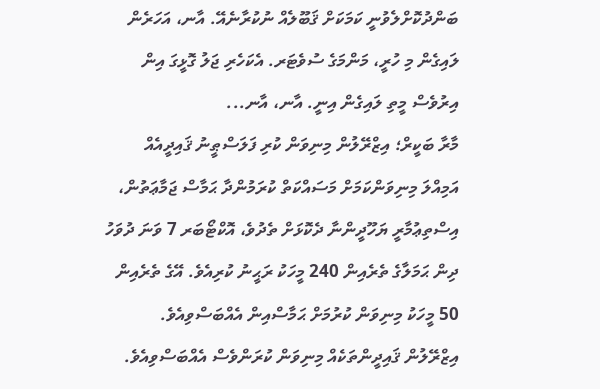ބަންދުކޮށްލެވުނީ ކަމަކަށް ޤަބޫލެއް ނުކުރާނެއޭ. އާނ، އަހަރެން ލައިގެން މި ހުރީ، މަންމަގެ ސުވެޓަރ. އެކަހެރި ޖަލު ގޮޅީގަ އިން އިރުވެސް މީތި ލައިގެން އިނީ. އާނ، އާނ...
މާރާ ބަކީރް؛ އިޒްރޭލުން މިނިވަން ކުރި ފަލަސްޠީނު ޤައިދީއެއް
އަމިއްލަ މިނިވަންކަމަށް މަސައްކަތް ކުރަމުންދާ ޙަމާސް ޖަމާޢަތުން، އިސްތިޢުމާރީ ޔަހޫދީންނާ ދެކޮޅަށް ތެދުވެ، އޮކްޓޯބަރ 7 ވަނަ ދުވަހު ދިން ޙަމަލާގެ ތެރެއިން 240 މީހަކު ރަޙީނު ކުރިއެވެ. އޭގެ ތެރެއިން 50 މީހަކު މިނިވަން ކުރުމަށް ޙަމާސްއިން އެއްބަސްވިއެވެ. އިޒްރޭލުން ޤައިދީންތަކެއް މިނިވަން ކުރަންވެސް އެއްބަސްވިއެވެ.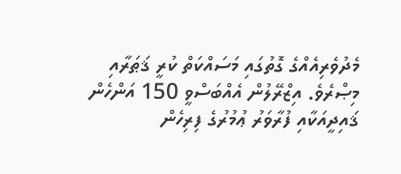މެދުވެރިއެއްގެ ގޮތުގައި މަސައްކަތް ކުރީ ޤަޠަރާއި މިޞްރެވެ. އިޒްރޭލުން އެއްބަސްވީ 150 އަންހެން ޤައިދީއަކާއި ފުރާވަރު ޢުމުރުގެ ފިރިހެން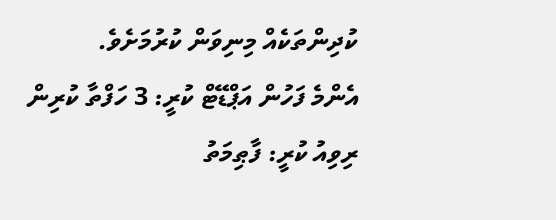ކުދިންތަކެއް މިނިވަން ކުރުމަށެވެ.
އެންމެ ފަހުން އަޕްޑޭޓް ކުރީ: 3 ހަފްތާ ކުރިން
ރިވިއު ކުރީ: ފާޠިމަތު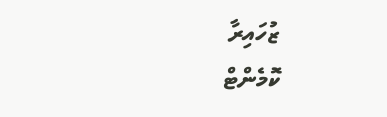ޒުހައިރާ
ކޮމެންޓް